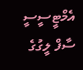އެމްޓީސީސީ ސާފް ލީގުގެ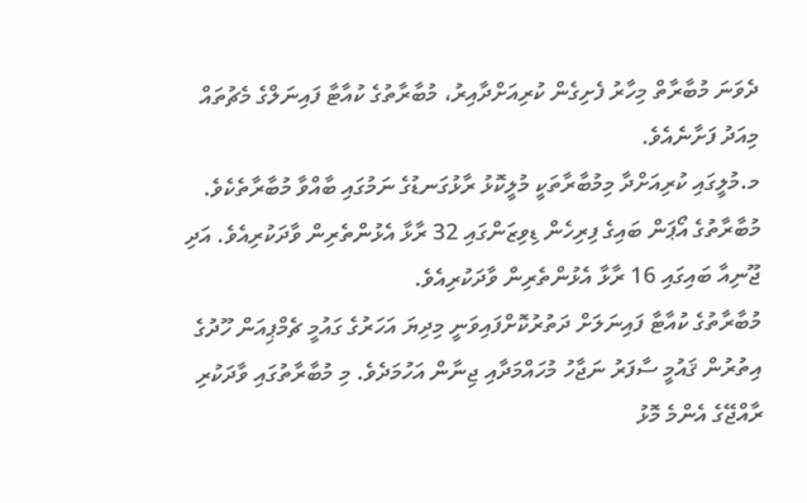ދެވަނަ މުބާރާތް މިހާރު ފެށިގެން ކުރިއަށްދާއިރު، މުބާރާތުގެ ކުއާޓާ ފައިނަލްގެ މެޗުތައް މިއަދު ފަށާނެއެވެ.
މ.މުލީގައި ކުރިއަށްދާ މިމުބާރާތަކީ މުލީކޮޅު ރާޅުގަނޑުގެ ނަމުގައި ބާއްވާ މުބާރާތެކެވެ. މުބާރާތުގެ އޯޕަން ބައިގެ ފިރިހެން ޑިވިޒަންގައި 32 ރާޅާ އެޅުންތެރިން ވާދަކުރިއެވެ. އަދި ޖޫނިއާ ބައިގައި 16 ރާޅާ އެޅުންތެރިން ވާދަކުރިއެވެ.
މުބާރާތުގެ ކުއާޓާ ފައިނަލަށް ދަތުރުކޮށްފައިވަނީ މިދިޔަ އަހަރުގެ ގައުމީ ޗެމްޕިއަން ހޫދުގެ އިތުރުން ޤައުމީ ސާފަރު ނަޖާހު މުހައްމަދާއި ޖިނާން އަހުމަދެވެ. މި މުބާރާތުގައި ވާދަކުރި ރާއްޖޭގެ އެންމެ މޮޅު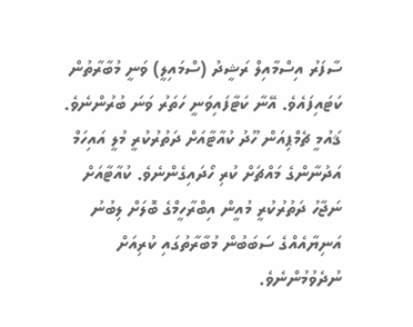ސާފަރު އިސްމާއިލް ރަޝީދު (ސްމައިލީ) ވަނީ މުބާރާތުން ކަޓައިފައެވެ. އޭނާ ކަޓާފައިވަނީ ހަތަރު ވަނަ ބުރުންނެވެ.
ޤައުމީ ޗެމްޕިއަން ހޫދު ކުއާޓާއަށް ދަތުރުކުރީ މުލީ އައިހަމް އަދުނާންގެ މައްޗަށް ކުރި ހޯދައިގެންނެވެ. ކުއާޓާއަށް ނަޖާހު ދަތުރުކުރީ މުއީން އިބްރާހީމްގެ ބޮލަށް ލިބުނު އަނިޔާއެއްގެ ސަބަބުން މުބާރާތުގައި ކުރިއަށް ނުދެވުމުންނެވެ.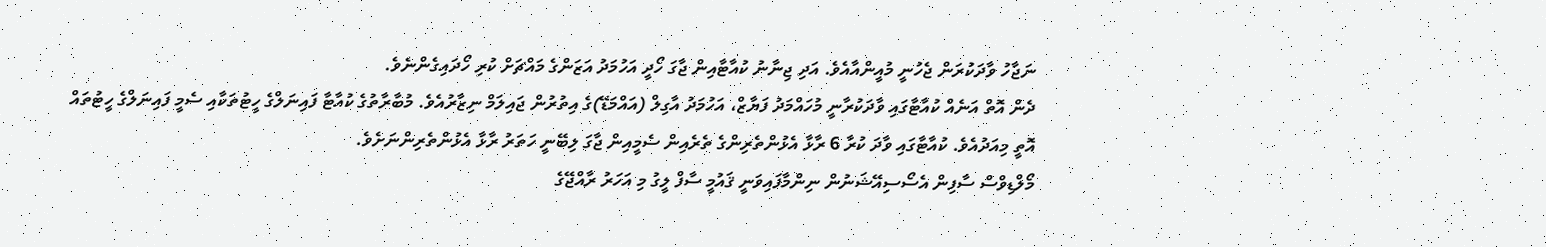ނަޖާހު ވާދަކުރަން ޖެހުނީ މުއީންއާއެވެ. އަދި ޖިނާނު ކުއާޓާއިން ޖާގަ ހޯދީ އަހުމަދު އަޒަންގެ މައްޗަށް ކުރި ހޯދައިގެންނެވެ.
ދެން އޮތް އަނެއް ކުއާޓާގައި ވާދަކުރާނީ މުހައްމަދު ފަޔާޒް، އަހުމަދު އާގިލް (އައްމަޑޭ)ގެ އިތުރުން ޖައިލަމް ނިޒާރުއެވެ. މުބާރާތުގެ ކުއާޓާ ފައިނަލްގެ ހީޓުތަކާއި ސެމީ ފައިނަލްގެ ހީޓުތައް އޮތީ މިއަދުއެވެ. ކުއާޓާގައި ވާދަ ކުރާ 6 ރާޅާ އެޅުންތެރިންގެ ތެރެއިން ސެމީއިން ޖާގަ ލިބޭނީ ހަތަރު ރާޅާ އެޅުންތެރިންނަށެވެ.
މޯލްޑިވްސް ސާފިން އެސޯސިއޭޝަނުން ނިންމާފައިވަނީ ޤައުމީ ސާފް ލީގު މި އަހަރު ރާއްޖޭގެ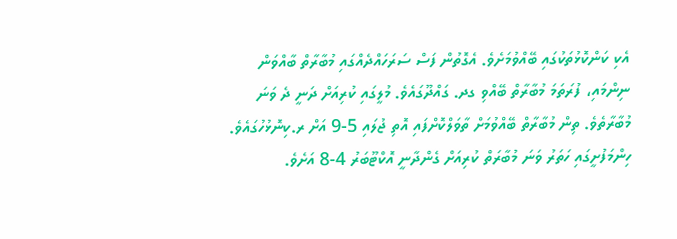އެކި ކަންކޮޅުތަކުގައި ބޭއްވުމަށެވެ. އެގޮތުން ފަސް ސަރަހައްދެއްގައި މުބާރާތް ބާއްވަން ނިންމައި، ފުރަތަމަ މުބާރާތް ބޭއްވި ގދ. ގައްދޫގައެވެ. މުލީގައި ކުރިއަށް ދަނީ ދެ ވަނަ މުބާރާތެވެ. ތިން މުބާރާތް ބޭއްވުމަށް ތާވަލްކޮށްފައި އޮތި ޖުލައި 5-9 އަށް ރ.ކިނޮޅުހުގައެވެ. ހިންމަފުށީގައި ހަތަރު ވަނަ މުބާރަތް ކުރިއަށް ގެންދާނީ އޮކްޓޫބަރު 4-8 އަށެވެ.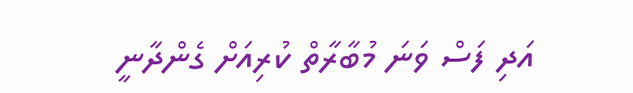އަދި ފަސް ވަނަ މުބާރާތް ކުރިއަށް ގެންދާނީ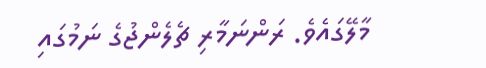މާލޭގައެވެ. ރަންނަމާރި ޗެލެންޖުގެ ނަމުގައި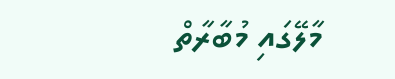މާލޭގައި މުބާރާތް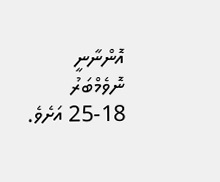އޮންނާނީ ނޮވެމްބަރު 18-25 އަށެވެ.